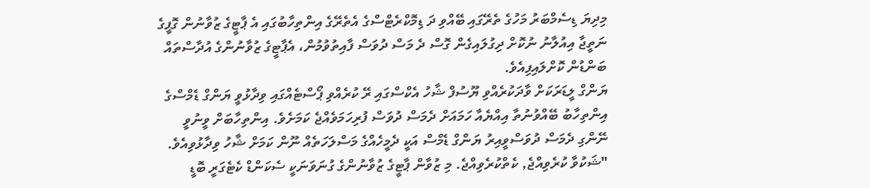މިދިޔަ ޑިސެމްބަރު މަހުގެ ތެރޭގައި ބޭއްވި ދަ ޑިމޮކްރެޓްސްގެ އެތެރޭގެ އިންތިހާބުގައި އެ ޕާޓީގެ ޒުވާނުން ގޮފީގެ ނަތީޖާ އިއުލާނު ނުކޮށް ދިގުލައިގެން ގޮސް ދެ މަސް ދުވަސް ފާއިތުވުމުން، އެޕާޓީގެ ޒުވާނުންގެ އުދާސްތައް ބަންޑުން ކޮށްލައިފިއެވެ.
ޔަންގް ލީޑަރަކަށް ވާދަކުރެއްވި ޔޫސުފް ޝާހު އެކްސްގައި ރޭ ކުރެއްވި ޕޯސްޓެއްގައި ވިދާޅުވީ ޔަންގް ޑެމްސްގެ އިންތިހާބު ބޭއްވުނުތާ އިއްޔެއާ ހަމައަށް ދެމަސް ދުވަސް ފުރިހަމަވެއްޖެ ކަމަށެވެ. އިންތިހާބަށް ވީނުވީ ނޭންގި ދެމަސް ދުވަސްވީއިރު ޔަންގް ޑެމްސް އަކީ ދެމީހެއްގެ މަސްލަހަތެއް ނޫން ކަމަށް ޝާހު ވިދާޅުވިއެވެ.
"ޝަކުވާ ކުރެވިއްޖެ, ކެތްކުރެވިއްޖެ. މި ޒުވާން ޕާޓީގެ ޒުވާނުންގެ ގުނަވަނަކީ ސެކަންޑް ކެޓެގަރީ ބޮޑީ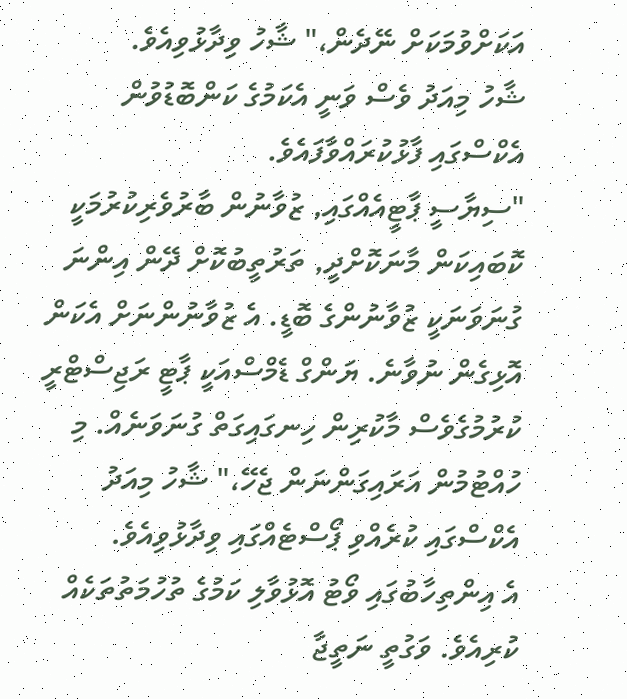އަކަށްވުމަކަށް ނޭދެން،" ޝާހު ވިދާޅުވިއެވެ.
ޝާހު މިއަދު ވެސް ވަނީ އެކަމުގެ ކަންބޮޑުވުން އެކްސްގައި ފާޅުކުރައްވާފައެވެ.
"ސިޔާސީ ޕާޓީއެއްގައި, ޒުވާނުން ބާރުވެރިކުރުމަކީ ކޮބައިކަން މާނަކޮށްދީ, ތަރުތީބުކޮށް ދޭން އިންނަ ގުނަވަނަކީ ޒުވާނުންގެ ބޮޑީ. އެ ޒުވާނުންނަށް އެކަން އޮޅިގެން ނުވާނެ. ޔަންގް ޑެމްސްއަކީ ޕާޓީ ރަޖިސްޓްރީ ކުރުމުގެވެސް މާކުރިން ހިނގައިގަތް ގުނަވަނެއް. މި ހުއްޓުމުން އަރައިގަންނަން ޖެހޭ،" ޝާހު މިއަދު އެކްސްގައި ކުރެއްވި ޕޯސްޓެއްގައި ވިދާޅުވިއެވެ.
އެ އިންތިހާބުގައި ވޯޓު އޮޅުވާލި ކަމުގެ ތުހުމަތުތަކެއް ކުރިއެވެ. ވަގުތީ ނަތީޖާ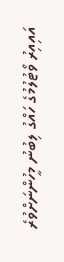އައިއިރު ވޯޓުލުމުގެ ހައްގު ލިބުނު މީހުންނަށްވުރެ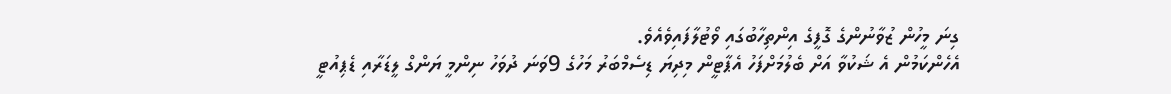ގިނަ މީހުން ޒުވާނުންގެ ގޮފީގެ އިންތިހާބުގައި ވޯޓުލާފައިވެއެވެ.
އެހެންކަމުން އެ ޝަކުވާ އަށް ބެލުމަށްފަހު އެޕާޓީން މިދިޔަ ޑިސެމްބަރު މަހުގެ 9ވަނަ ދުވަހު ނިންމީ ޔަންގް ލީޑަރާއި ޑެޕިއުޓީ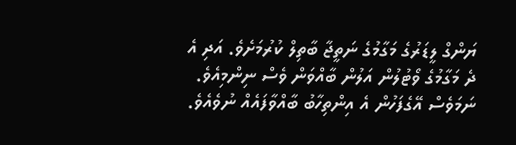ޔަންގް ލީޑަރުގެ މަގާމުގެ ނަތީޖާ ބާތިލް ކުރުމަށެވެ. އަދި އެ ދެ މަގާމުގެ ވޯޓުލުން އަލުން ބާއްވަން ވެސް ނިންމިއެވެ. ނަމަވެސް އޭގެފަހުން އެ އިންތިހާބު ބާއްވާފައެއް ނުވެއެވެ.